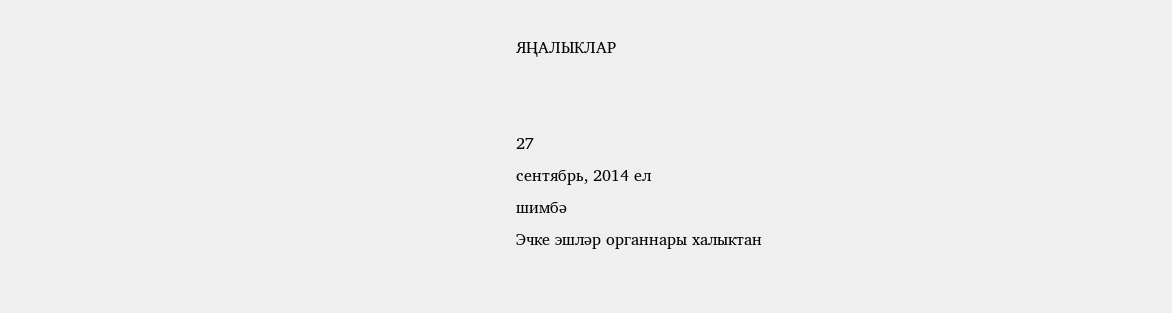ЯҢАЛЫКЛАР


27
сентябрь, 2014 ел
шимбә
Эчке эшләр органнары халыктан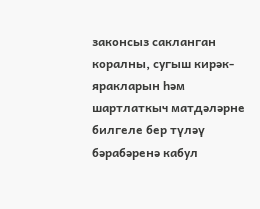законсыз сакланган коралны, сугыш кирәк-яракларын һәм шартлаткыч матдәләрне билгеле бер түләү бәрабәренә кабул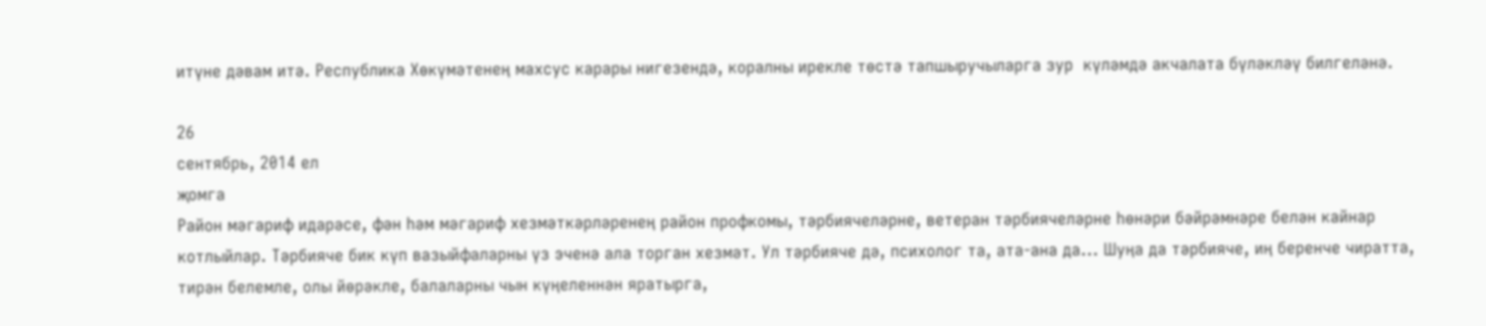итүне дәвам итә. Республика Хөкүмәтенең махсус карары нигезендә, коралны ирекле төстә тапшыручыларга зур  күләмдә акчалата бүләкләү билгеләнә.

26
сентябрь, 2014 ел
җомга
Район мәгариф идарәсе, фән һәм мәгариф хезмәткәрләренең район профкомы, тәрбиячеләрне, ветеран тәрбиячеләрне һөнәри бәйрәмнәре белән кайнар котлыйлар. Тәрбияче бик күп вазыйфаларны үз эченә ала торган хезмәт. Ул тәрбияче дә, психолог та, ата-ана да... Шуңа да тәрбияче, иң беренче чиратта, тирән белемле, олы йөрәкле, балаларны чын күңеленнән яратырга,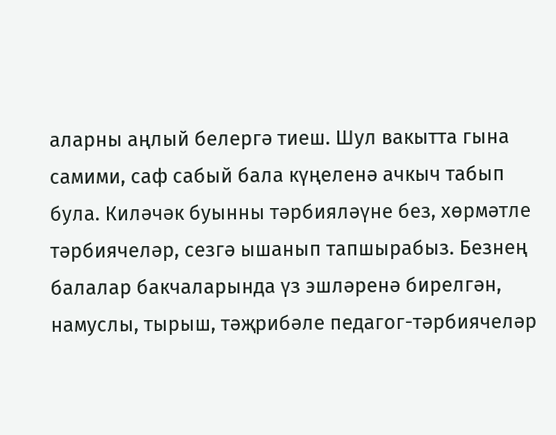аларны аңлый белергә тиеш. Шул вакытта гына самими, саф сабый бала күңеленә ачкыч табып була. Киләчәк буынны тәрбияләүне без, хөрмәтле тәрбиячеләр, сезгә ышанып тапшырабыз. Безнең балалар бакчаларында үз эшләренә бирелгән, намуслы, тырыш, тәҗрибәле педагог-тәрбиячеләр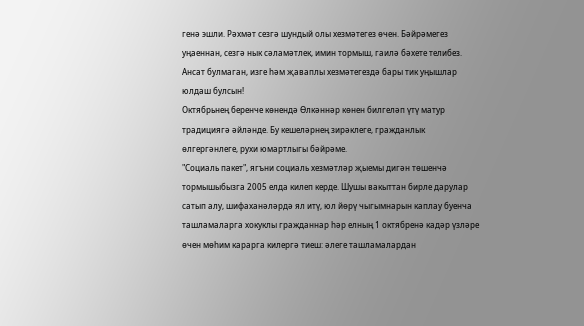генә эшли. Рәхмәт сезгә шундый олы хезмәтегез өчен. Бәйрәмегез уңаеннан, сезгә нык сәламәтлек, имин тормыш, гаилә бәхете телибез. Ансат булмаган, изге һәм җаваплы хезмәтегездә бары тик уңышлар юлдаш булсын!
Октябрьнең беренче көнендә Өлкәннәр көнен билгеләп үтү матур традициягә әйләнде. Бу кешеләрнең зирәклеге, гражданлык өлгергәнлеге, рухи юмартлыгы бәйрәме.
"Социаль пакет", ягъни социаль хезмәтләр җыемы дигән төшенчә тормышыбызга 2005 елда килеп керде. Шушы вакыттан бирле дарулар сатып алу, шифаханәләрдә ял итү, юл йөрү чыгымнарын каплау буенча ташламаларга хокуклы гражданнар һәр елның 1 октябренә кадәр үзләре өчен мөһим карарга килергә тиеш: әлеге ташламалардан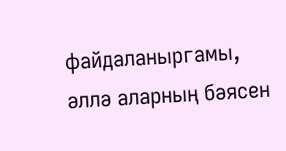файдаланыргамы, әллә аларның бәясен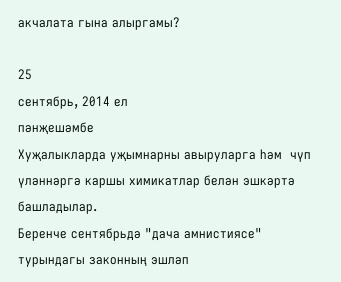акчалата гына алыргамы?

25
сентябрь, 2014 ел
пәнҗешәмбе
Хуҗалыкларда уҗымнарны авыруларга һәм  чүп үләннәргә каршы химикатлар белән эшкәртә башладылар.
Беренче сентябрьдә "дача амнистиясе" турындагы законның эшләп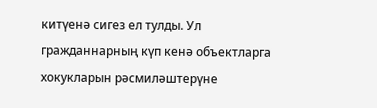китүенә сигез ел тулды. Ул гражданнарның күп кенә объектларга хокукларын рәсмиләштерүне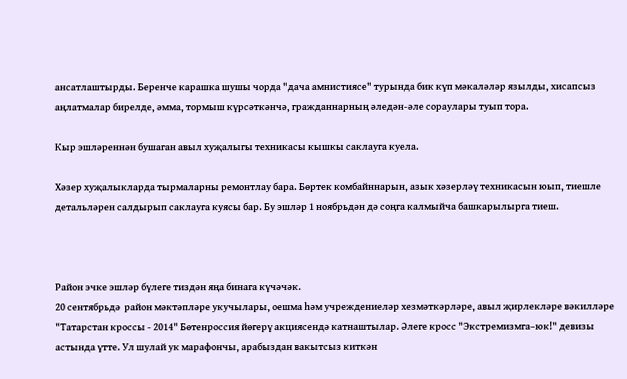ансатлаштырды. Беренче карашка шушы чорда "дача амнистиясе" турында бик күп мәкаләләр язылды, хисапсыз аңлатмалар бирелде, әмма, тормыш күрсәткәнчә, гражданнарның әледән-әле сораулары туып тора.

Кыр эшләреннән бушаган авыл хуҗалыгы техникасы кышкы саклауга куела.

Хәзер хуҗалыкларда тырмаларны ремонтлау бара. Бөртек комбайннарын, азык хәзерләү техникасын юып, тиешле детальләрен салдырып саклауга куясы бар. Бу эшләр 1 ноябрьдән дә соңга калмыйча башкарылырга тиеш.



Район эчке эшләр бүлеге тиздән яңа бинага күчәчәк.
20 сентябрьдә  район мәктәпләре укучылары, оешма һәм учреждениеләр хезмәткәрләре, авыл җирлекләре вәкилләре "Татарстан кроссы - 2014" Бөтенроссия йөгерү акциясендә катнаштылар. Әлеге кросс "Экстремизмга–юк!" девизы астында үтте. Ул шулай ук марафончы, арабыздан вакытсыз киткән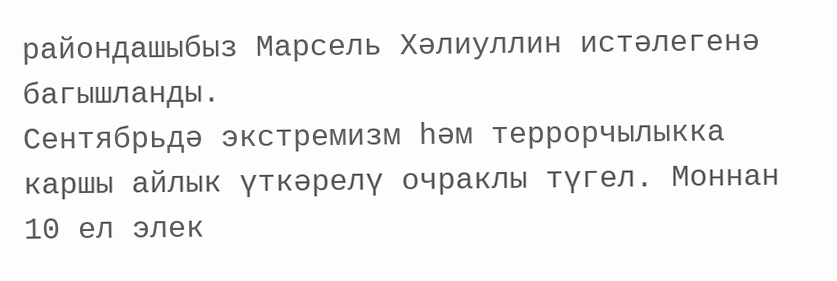райондашыбыз Марсель Хәлиуллин истәлегенә багышланды.
Сентябрьдә экстремизм һәм террорчылыкка каршы айлык үткәрелү очраклы түгел. Моннан 10 ел элек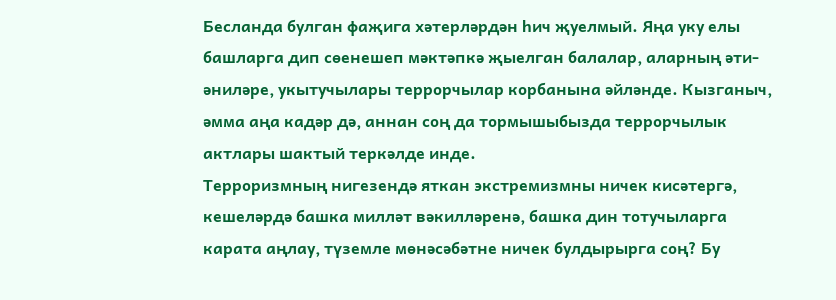Бесланда булган фаҗига хәтерләрдән һич җуелмый. Яңа уку елы башларга дип сөенешеп мәктәпкә җыелган балалар, аларның әти-әниләре, укытучылары террорчылар корбанына әйләнде. Кызганыч, әмма аңа кадәр дә, аннан соң да тормышыбызда террорчылык актлары шактый теркәлде инде.
Терроризмның нигезендә яткан экстремизмны ничек кисәтергә, кешеләрдә башка милләт вәкилләренә, башка дин тотучыларга карата аңлау, түземле мөнәсәбәтне ничек булдырырга соң? Бу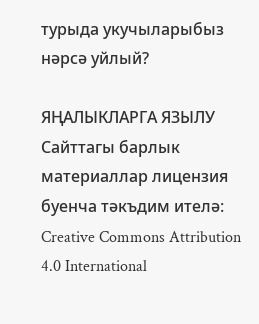турыда укучыларыбыз нәрсә уйлый?

ЯҢАЛЫКЛАРГА ЯЗЫЛУ
Сайттагы барлык материаллар лицензия буенча тәкъдим ителә:
Creative Commons Attribution 4.0 International